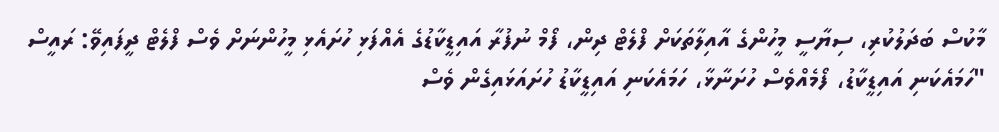މާކުސް ބަދަލުކުރި، ސިޔާސީ މީހުންގެ އާއިލާތަކަށް ފްލެޓް ދިން، ފޯމް ނުފުރާ އައިޑީކާޑުގެ އެއްފަޅި ހުށައެޅި މީހުންނަށް ވެސް ފްލެޓް ދީފައިވޭ: ރައީސް
"ހަމައެކަނި އައިޑީކާޑު، ފޯމެއްވެސް ހުށަނާޅާ، ހަމައެކަނި އައިޑީކާޑު ހުށައަޅައިގެން ވެސް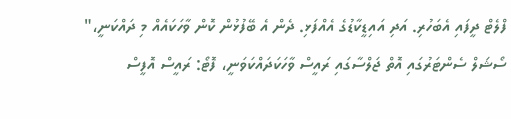ފްލެޓް ދީފައި އެބަހުރި. އަދި އައިޑީކާޑުގެ އެއްފަޅި. ދެން އެ ބޭފުޅުން ކޮން ވާހަކައެއް މި ދައްކަނީ،"
ސޯޝަލް ސެންޓަރުގައި އޮތް ޖަލްސާގައި ރައީސް ވާހަކަދައްކަވަނީ، ފޮޓޯ: ރައީސް އޮފީސް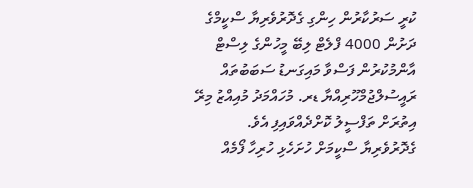ކުރީ ސަރުކާރުން ހިންގި ގެދޮރުވެރިޔާ ސްކީމްގެ ދަށުން 4000 ފްލެޓް ލިބޭ މީހުންގެ ލިސްޓް އާންމުކުރުން ފަސްވާ މައިގަނޑު ސަބަބުތައް ރައީސުލްޖުމްހޫރިއްޔާ ޑރ. މުހައްމަދު މުއިއްޒު މިރޭ އިތުރަށް ތަފްސީލު ކޮށްދެއްވައިފި އެވެ.
ގެދޮރުވެރިޔާ ސްކީމަށް ހުށަހެޅި ހުރިހާ ފޯމެއް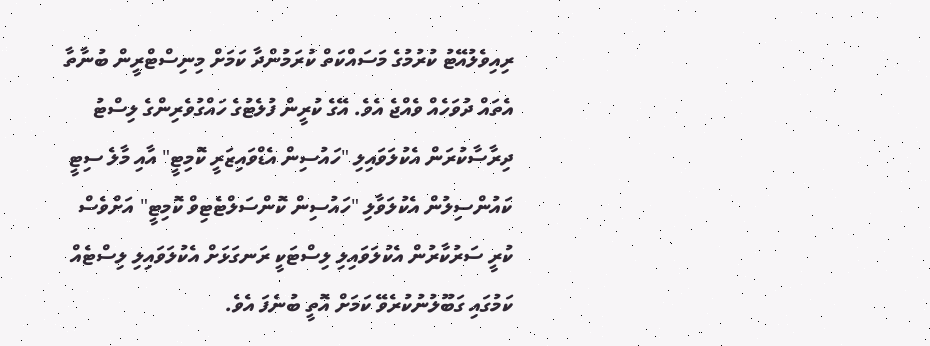ރިއިވެލުއޭޓު ކުރުމުގެ މަސައްކަތް ކުރަމުންދާ ކަމަށް މިނިސްޓްރީން ބުނާތާ އެތައް ދުވަހެއް ވެއްޖެ އެވެ. އޭގެ ކުރީން ފުލެޓުގެ ހައްގުވެރިންގެ ލިސްޓު ދިރާސާކުރަން އެކުލަވައިލި "ހައުސިން އެޑްވައިޒަރީ ކޮމިޓީ" އާއި މާލެ ސިޓީ ކައުންސިލުން އެކުލަވާލި "ހައުސިން ކޮންސަލްޓެޓިވް ކޮމިޓީ" އަށްވެސް ކުރީ ސަރުކާރުން އެކުލަވައިލި ލިސްޓަކީ ރަނގަޅަށް އެކުލަވައިލި ލިސްޓެއް ކަމުގައި ގަބޫލުނުކުރެވޭ ކަމަށް އޮތީ ބުނެފަ އެވެ.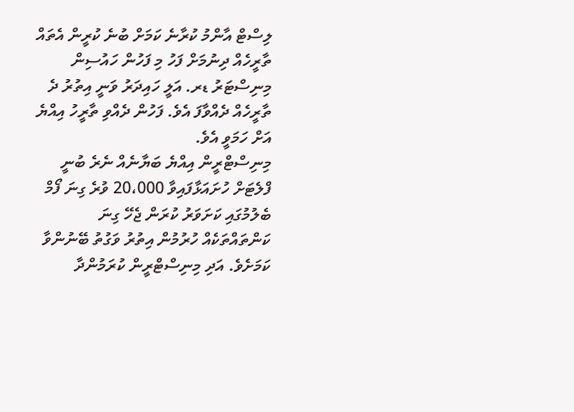ލިސްޓް އާންމު ކުރާނެ ކަމަށް ބުނެ ކުރީން އެތައް ތާރީހެއް ދިނުމަށް ފަހު މި ފަހުން ހައުސިން މިނިސްޓަރު ޑރ. އަލީ ހައިދަރު ވަނީ އިތުރު ދެ ތާރީހެއް ދެއްވާފަ އެވެ. ފަހުން ދެއްވި ތާރީހު އިއްޔެ އަށް ހަމަވީ އެވެ.
މިނިސްޓްރީން އިއްޔެ ބަޔާނެއް ނެރެ ބުނީ ފްލެޓަށް ހުށައަޅާފައިވާ 20،000 ވުރެ ގިނަ ފޯމް ބެލުމުގައި ކަށަވަރު ކުރަން ޖެހޭ ގިނަ ކަންތައްތަކެއް ހުރުމުން އިތުރު ވަގުތު ބޭނުންވާ ކަމަށެވެ. އަދި މިނިސްޓްރީން ކުރަމުންދާ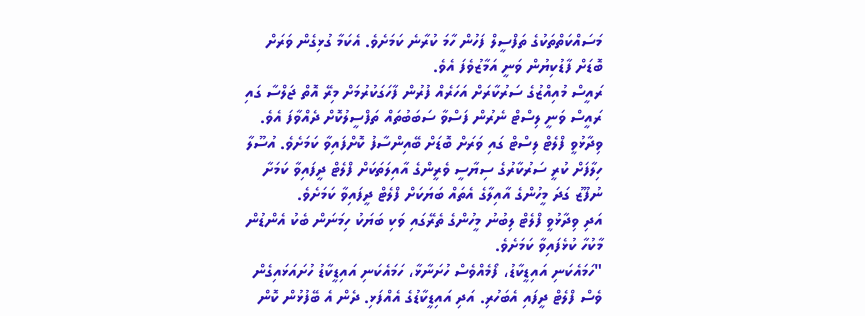މަސައްކަތްތަކުގެ ތަފްސީލް ފަހުން ހާމަ ކުރާނެ ކަމަށެވެ. އެކަމާ ގުޅިގެން ވަރަށް ބޮޑަށް ފާޑުކިޔުން ވަނީ އަމާޒުވެފަ އެވެ.
ރައީސް މުއިއްޒުގެ ސަރުކާރަށް އަހަރެއް ފުރުން ފާހަގަކުރުމަށް މިރޭ އޮތް ޖަލްސާ ގައި ރައީސް ވަނީ ލިސްޓް ނެރުން ފަސްވާ ސަބަބުތައް ތަފްސީލުކޮށް ދެއްވާފަ އެވެ. ވިދާޅުވީ ފްލެޓް ލިސްޓް ގައި ވަރަށް ބޮޑަށް ބޭއިންސާފު ކޮށްފައިވާ ކަމަށެވެ. އުސޫލާ ހިލާފަށް ކުރީ ސަރުކާރުގެ ސިޔާސީ ވެރީންގެ އާއިލަތަކަށް ފްލެޓް ދީފައިވާ ކަމަށާ ނުފޫޒު ގަދަ މީހުންގެ އާއިލާގެ އެތައް ބަޔަކަށް ފްލެޓް ދީފައިވާ ކަމަށެވެ.
އަދި ވިދާޅުވީ ފްލެޓް ލިބުނު މީހުންގެ ތެރޭގައި ވަކި ބަޔަކު ހިމަނަން ބެކު އެންޑުން މާކުހާ ކުޅެފައިވާ ކަމަށެވެ.
"ހަމައެކަނި އައިޑީކާޑު، ފޯމެއްވެސް ހުށަނާޅާ، ހަމައެކަނި އައިޑީކާޑު ހުށައަޅައިގެން ވެސް ފްލެޓް ދީފައި އެބަހުރި. އަދި އައިޑީކާޑުގެ އެއްފަޅި. ދެން އެ ބޭފުޅުން ކޮން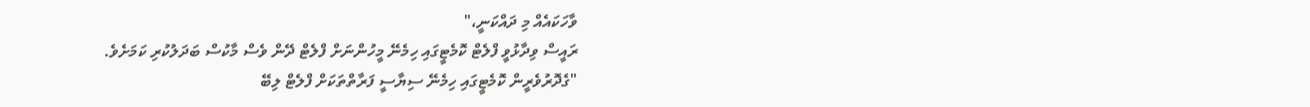ވާހަކައެއް މި ދައްކަނީ،"
ރައީސް ވިދާޅުވީ ފްލެޓް ކޮމެޓީގައި ހިމެނޭ މީހުންނަށް ފްލެޓް ދޭން ވެސް މާކުސް ބަދަލުކުރި ކަމަށެވެ.
"ގެދޮރުވެރީން ކޮމެޓީގައި ހިމެނޭ ސިޔާސީ ފަރާތްތަކަށް ފްލެޓް ލިބޭ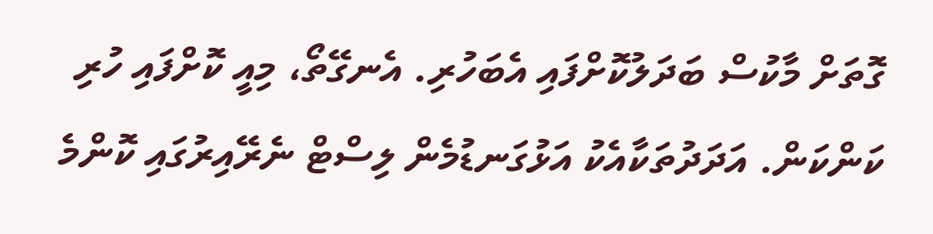ގޮތަށް މާކުސް ބަދަލުކޮށްފައި އެބަހުރި. އެނގޭތޯ، މިއީ ކޮށްފައި ހުރި ކަންކަން. އަދަދުތަކާއެކު އަޅުގަނޑުމެން ލިސްޓް ނެރޭއިރުގައި ކޮންމެ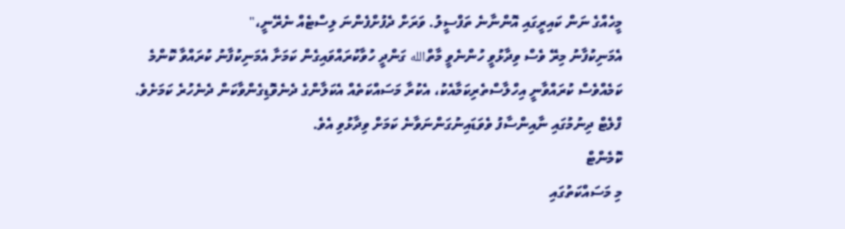މީހެއްގެ ނަން ކައިރީގައި އޮންނާނެ ތަފްސީލު. ވަރަށް ދެފުށްފެންނަ ލިސްޓެއް ނެރޭނީ،"
އެމަނިކުފާނު މިރޭ ވެސް ވިދާޅުވީ ހުންނެވީ މާތްالله ގަންދީ ހުވާކުރައްވައިގެން ކަމަށާ އެމަނިކުފާނު ކުރައްވާ ކޮންމެ ކަމެއްވެސް ކުރައްވާނީ އިހްލާސްތެރިކަމާއެކު، އެކުރާ މަސައްކަތެއް އެކަލާންގެ ދެނެވޮޑިގެންވާކަން ދެނެހުރެ ކަމަށެވެ. ފްލެޓް ދިނުމުގައި ނާއިންސާފު ވެވަޑައިނުގަންނަވާނެ ކަމަށް ވިދާޅުވި އެވެ.
ކޮމެންޓް
މި މަސައްކަތުގައި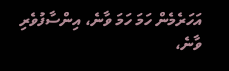އަހަރެމެން ހަމަ ހަމަ ވާނެ، އިންސާފުވެރި ވާނެ،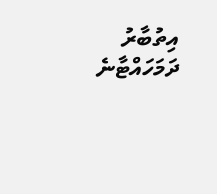އިތުބާރު ދަމަހައްޓާނެ